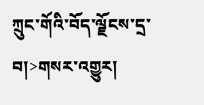ཀྲུང་གོའི་བོད་ལྗོངས་དྲ་བ།>གསར་འགྱུར།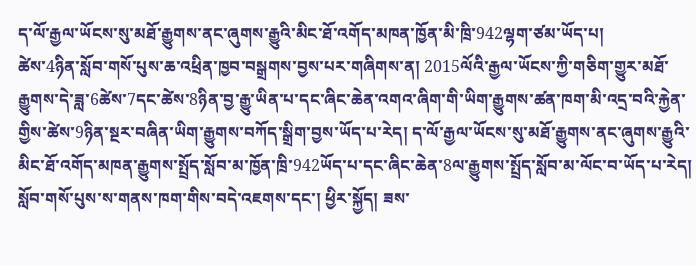ད་ལོ་རྒྱལ་ཡོངས་སུ་མཐོ་རྒྱུགས་ནང་ཞུགས་རྒྱུའི་མིང་ཐོ་འགོད་མཁན་ཁྱོན་མི་ཁྲི་942ལྷག་ཙམ་ཡོད་པ།
ཚེས་4ཉིན་སློབ་གསོ་པུས་ཆ་འཕྲིན་ཁྱབ་བསྒྲགས་བྱས་པར་གཞིགས་ན། 2015ལོའི་རྒྱལ་ཡོངས་ཀྱི་གཅིག་གྱུར་མཐོ་རྒྱུགས་དེ་ཟླ་6ཚེས་7དང་ཚེས་8ཉིན་བྱ་རྒྱུ་ཡིན་པ་དང་ཞིང་ཆེན་འགའ་ཞིག་གི་ཡིག་རྒྱུགས་ཚན་ཁག་མི་འདྲ་བའི་རྐྱེན་གྱིས་ཚེས་9ཉིན་སྔར་བཞིན་ཡིག་རྒྱུགས་བཀོད་སྒྲིག་བྱས་ཡོད་པ་རེད། ད་ལོ་རྒྱལ་ཡོངས་སུ་མཐོ་རྒྱུགས་ནང་ཞུགས་རྒྱུའི་མིང་ཐོ་འགོད་མཁན་རྒྱུགས་སྤྲོད་སློབ་མ་ཁྱོན་ཁྲི་942ཡོད་པ་དང་ཞིང་ཆེན་8ལ་རྒྱུགས་སྤྲོད་སློབ་མ་ལོང་བ་ཡོད་པ་རེད།
སློབ་གསོ་པུས་ས་གནས་ཁག་གིས་བདེ་འཇགས་དང་། ཕྱིར་སྐྱོད། ཟས་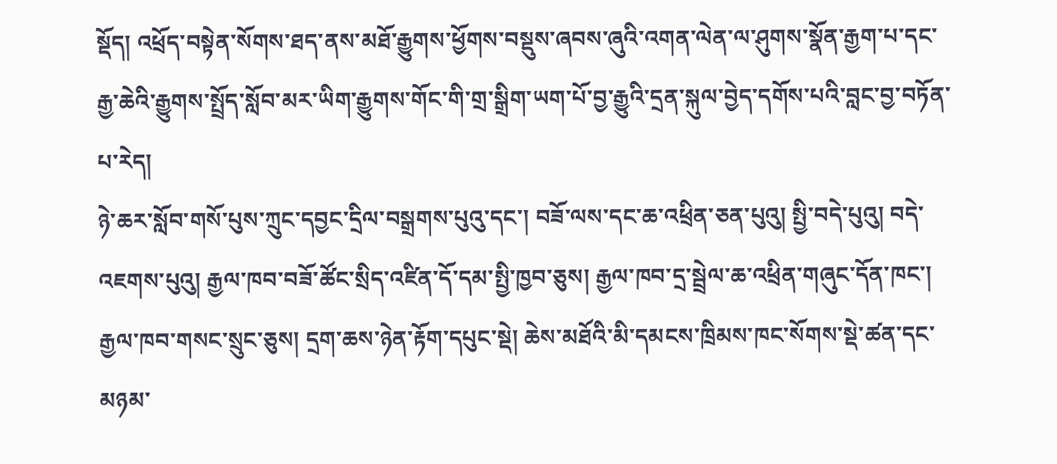སྡོད། འཕྲོད་བསྟེན་སོགས་ཐད་ནས་མཐོ་རྒྱུགས་ཕྱོགས་བསྡུས་ཞབས་ཞུའི་འགན་ལེན་ལ་ཤུགས་སྣོན་རྒྱག་པ་དང་རྒྱ་ཆེའི་རྒྱུགས་སྤྲོད་སློབ་མར་ཡིག་རྒྱུགས་གོང་གི་གྲ་སྒྲིག་ཡག་པོ་བྱ་རྒྱུའི་དྲན་སྐུལ་བྱེད་དགོས་པའི་བླང་བྱ་བཏོན་པ་རེད།
ཉེ་ཆར་སློབ་གསོ་པུས་ཀྲུང་དབྱང་དྲིལ་བསྒྲགས་པུའུ་དང་། བཟོ་ལས་དང་ཆ་འཕྲིན་ཅན་པུའུ། སྤྱི་བདེ་པུའུ། བདེ་འཇགས་པུའུ། རྒྱལ་ཁབ་བཟོ་ཚོང་སྲིད་འཛིན་དོ་དམ་སྤྱི་ཁྱབ་ཅུས། རྒྱལ་ཁབ་དྲ་སྦྲེལ་ཆ་འཕྲིན་གཞུང་དོན་ཁང་། རྒྱལ་ཁབ་གསང་སྲུང་ཅུས། དྲག་ཆས་ཉེན་རྟོག་དཔུང་སྡེ། ཆེས་མཐོའི་མི་དམངས་ཁྲིམས་ཁང་སོགས་སྡེ་ཚན་དང་མཉམ་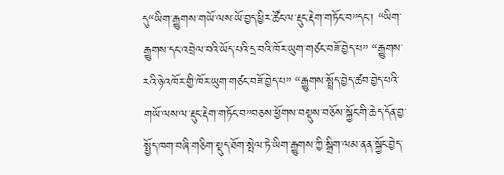དུ“ཡིག་རྒྱུགས་གཡོ་ལས་ཡོ་བྱད་ཕྱིར་ཚོང་ལ་རྡུང་རྡེག་གཏོང་བ”དང་། “ཡིག་རྒྱུགས་དང་འབྲེལ་བའི་ཡོད་པའི་དྲ་བའི་ཁོར་ཡུག་གཙང་བཟོ་བྱེད་པ” “རྒྱུགས་རའི་ཉེ་འཁོར་གྱི་ཁོར་ཡུག་གཙང་བཟོ་བྱེད་པ” “རྒྱུགས་སྤྲོད་བྱེད་ཚབ་བྱེད་པའི་གཡོ་ལས་ལ་རྡུང་རྡེག་གཏོང་བ”བཅས་ཕྱོགས་བསྡུས་བཅོས་སྐྱོང་གི་ཆེད་དོན་བྱ་སྤྱོད་ཁག་བཞི་གཅིག་སྡུད་ཐོག་སྤེལ་ཏེ་ཡིག་རྒྱུགས་ཀྱི་སྒྲིག་ལམ་ནན་སྐྱོང་བྱེད་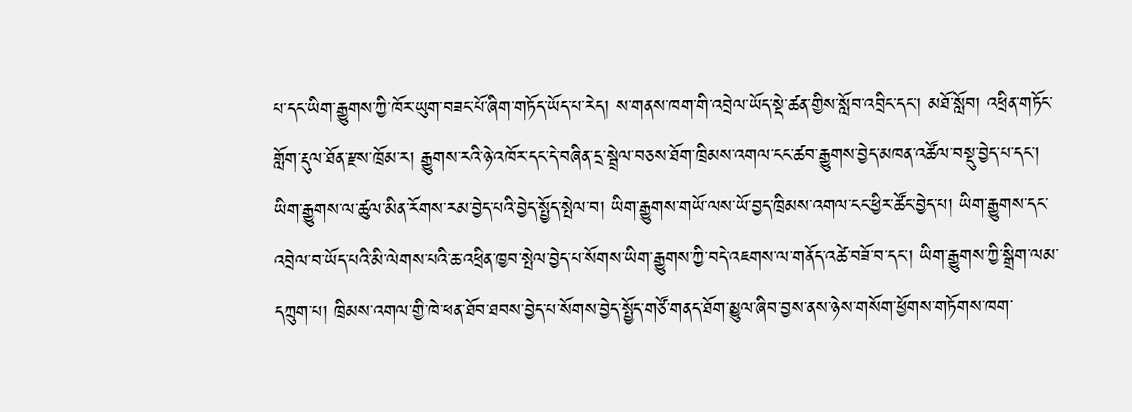པ་དང་ཡིག་རྒྱུགས་ཀྱི་ཁོར་ཡུག་བཟང་པོ་ཞིག་གཏོད་ཡོད་པ་རེད། ས་གནས་ཁག་གི་འབྲེལ་ཡོད་སྡེ་ཚན་གྱིས་སློབ་འབྲིང་དང་། མཐོ་སློབ། འཕྲིན་གཏོང་གློག་རྡུལ་ཐོན་རྫས་ཁྲོམ་ར། རྒྱུགས་རའི་ཉེ་འཁོར་དང་དེ་བཞིན་དྲ་སྦྲེལ་བཅས་ཐོག་ཁྲིམས་འགལ་ངང་ཚབ་རྒྱུགས་བྱེད་མཁན་འཚོལ་བསྡུ་བྱེད་པ་དང་། ཡིག་རྒྱུགས་ལ་ཚུལ་མིན་རོགས་རམ་བྱེད་པའི་བྱེད་སྤྱོད་སྤེལ་བ། ཡིག་རྒྱུགས་གཡོ་ལས་ཡོ་བྱད་ཁྲིམས་འགལ་ངང་ཕྱིར་ཚོང་བྱེད་པ། ཡིག་རྒྱུགས་དང་འབྲེལ་བ་ཡོད་པའི་མི་ལེགས་པའི་ཆ་འཕྲིན་ཁྱབ་སྤེལ་བྱེད་པ་སོགས་ཡིག་རྒྱུགས་ཀྱི་བདེ་འཇགས་ལ་གནོད་འཚེ་བཟོ་བ་དང་། ཡིག་རྒྱུགས་ཀྱི་སྒྲིག་ལམ་དཀྲུག་པ། ཁྲིམས་འགལ་གྱི་ཁེ་ཕན་ཐོབ་ཐབས་བྱེད་པ་སོགས་བྱེད་སྤྱོད་གཙོ་གནད་ཐོག་མྱུལ་ཞིབ་བྱས་ནས་ཉེས་གསོག་ཕྱོགས་གཏོགས་ཁག་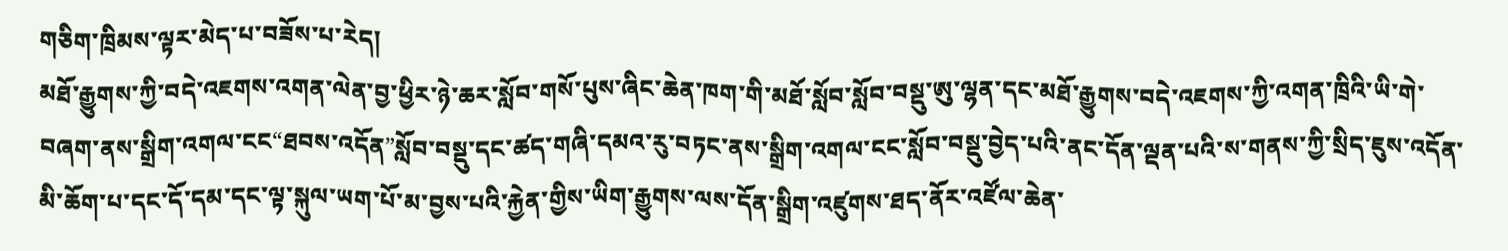གཅིག་ཁྲིམས་ལྟར་མེད་པ་བཟོས་པ་རེད།
མཐོ་རྒྱུགས་ཀྱི་བདེ་འཇགས་འགན་ལེན་བྱ་ཕྱིར་ཉེ་ཆར་སློབ་གསོ་པུས་ཞིང་ཆེན་ཁག་གི་མཐོ་སློབ་སློབ་བསྡུ་ཨུ་ལྷན་དང་མཐོ་རྒྱུགས་བདེ་འཇགས་ཀྱི་འགན་ཁྲིའི་ཡི་གེ་བཞག་ནས་སྒྲིག་འགལ་ངང“ཐབས་འདོན”སློབ་བསྡུ་དང་ཚད་གཞི་དམའ་རུ་བཏང་ནས་སྒྲིག་འགལ་ངང་སློབ་བསྡུ་བྱེད་པའི་ནང་དོན་ལྡན་པའི་ས་གནས་ཀྱི་སྲིད་ཇུས་འདོན་མི་ཆོག་པ་དང་དོ་དམ་དང་ལྟ་སྐུལ་ཡག་པོ་མ་བྱས་པའི་རྐྱེན་གྱིས་ཡིག་རྒྱུགས་ལས་དོན་སྒྲིག་འཛུགས་ཐད་ནོར་འཛོལ་ཆེན་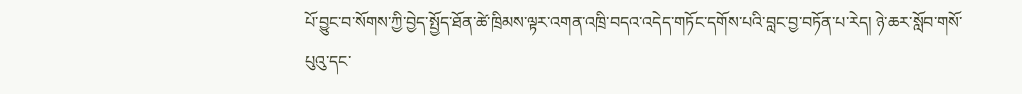པོ་བྱུང་བ་སོགས་ཀྱི་བྱེད་སྤྱོད་ཐོན་ཚེ་ཁྲིམས་ལྟར་འགན་འཁྲི་བདའ་འདེད་གཏོང་དགོས་པའི་བླང་བྱ་བཏོན་པ་རེད། ཉེ་ཆར་སློབ་གསོ་པུའུ་དང་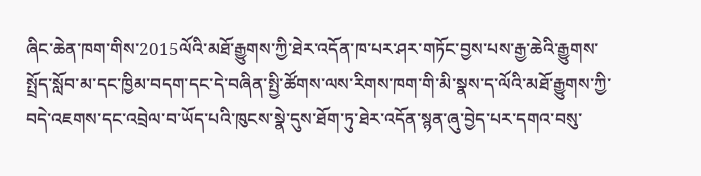ཞིང་ཆེན་ཁག་གིས་2015ལོའི་མཐོ་རྒྱུགས་ཀྱི་ཐེར་འདོན་ཁ་པར་ཤར་གཏོང་བྱས་པས་རྒྱ་ཆེའི་རྒྱུགས་སྤྲོད་སློབ་མ་དང་ཁྱིམ་བདག་དང་དེ་བཞིན་སྤྱི་ཚོགས་ལས་རིགས་ཁག་གི་མི་སྣས་ད་ལོའི་མཐོ་རྒྱུགས་ཀྱི་བདེ་འཇགས་དང་འབྲེལ་བ་ཡོད་པའི་ཁུངས་སྣེ་དུས་ཐོག་ཏུ་ཐེར་འདོན་སྙན་ཞུ་བྱེད་པར་དགའ་བསུ་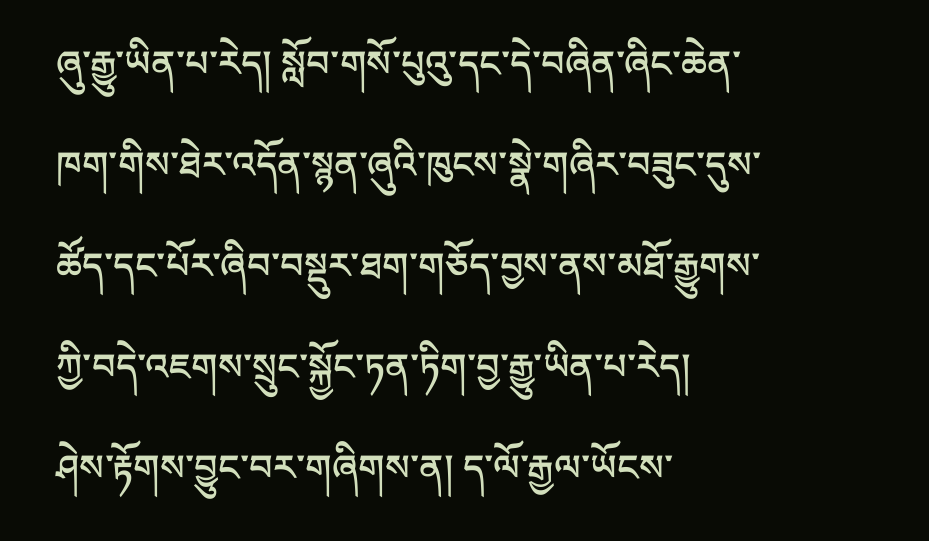ཞུ་རྒྱུ་ཡིན་པ་རེད། སློབ་གསོ་པུའུ་དང་དེ་བཞིན་ཞིང་ཆེན་ཁག་གིས་ཐེར་འདོན་སྙན་ཞུའི་ཁུངས་སྣེ་གཞིར་བཟུང་དུས་ཚོད་དང་པོར་ཞིབ་བསྡུར་ཐག་གཅོད་བྱས་ནས་མཐོ་རྒྱུགས་ཀྱི་བདེ་འཇགས་སྲུང་སྐྱོང་ཏན་ཏིག་བྱ་རྒྱུ་ཡིན་པ་རེད།
ཤེས་རྟོགས་བྱུང་བར་གཞིགས་ན། ད་ལོ་རྒྱལ་ཡོངས་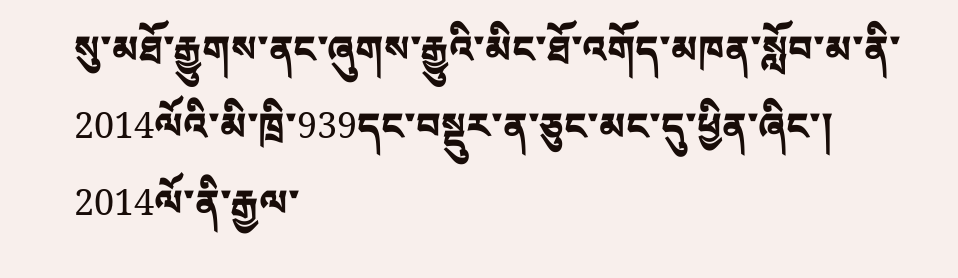སུ་མཐོ་རྒྱུགས་ནང་ཞུགས་རྒྱུའི་མིང་ཐོ་འགོད་མཁན་སློབ་མ་ནི་2014ལོའི་མི་ཁྲི་939དང་བསྡུར་ན་ཅུང་མང་དུ་ཕྱིན་ཞིང་། 2014ལོ་ནི་རྒྱལ་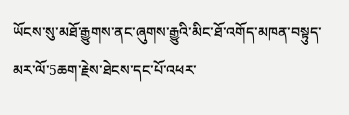ཡོངས་སུ་མཐོ་རྒྱུགས་ནང་ཞུགས་རྒྱུའི་མིང་ཐོ་འགོད་མཁན་བསྟུད་མར་ལོ་5ཆག་རྗེས་ཐེངས་དང་པོ་འཕར་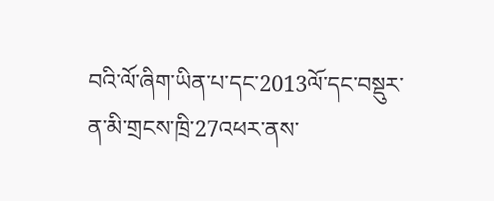བའི་ལོ་ཞིག་ཡིན་པ་དང་2013ལོ་དང་བསྡུར་ན་མི་གྲངས་ཁྲི་27འཕར་ནས་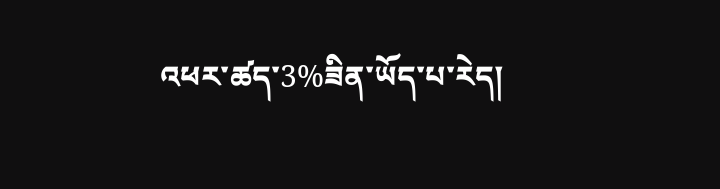འཕར་ཚད་3%ཟིན་ཡོད་པ་རེད།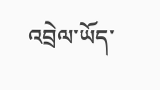འབྲེལ་ཡོད་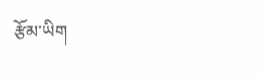རྩོམ་ཡིག